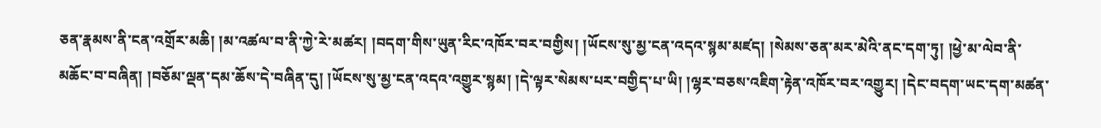ཅན་རྣམས་ནི་ངན་འགྲོར་མཆི། །མ་འཚལ་བ་ནི་ཀྱེ་རེ་མཚར། །བདག་གིས་ཡུན་རིང་འཁོར་བར་བགྱིས། །ཡོངས་སུ་མྱ་ངན་འདའ་སྙམ་མཛད། །སེམས་ཅན་མར་མེའི་ནང་དག་ཏུ། །ཕྱེ་མ་ལེབ་ནི་མཆོང་བ་བཞིན། །བཅོམ་ལྡན་དམ་ཆོས་དེ་བཞིན་དུ། །ཡོངས་སུ་མྱ་ངན་འདའ་འགྱུར་སྙམ། །དེ་ལྟར་སེམས་པར་བགྱིད་པ་ཡི། །ལྷར་བཅས་འཇིག་རྟེན་འཁོར་བར་འགྱུར། །དེང་བདག་ཡང་དག་མཚན་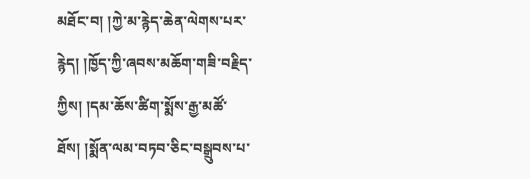མཐོང་བ། །ཀྱེ་མ་རྙེད་ཆེན་ལེགས་པར་རྙེད། །ཁྱོད་ཀྱི་ཞབས་མཆོག་གཟི་བརྗིད་ཀྱིས། །དམ་ཆོས་ཚིག་སྨོས་རྒྱ་མཚོ་ཐོས། །སྨོན་ལམ་བཏབ་ཅིང་བསྒྲུབས་པ་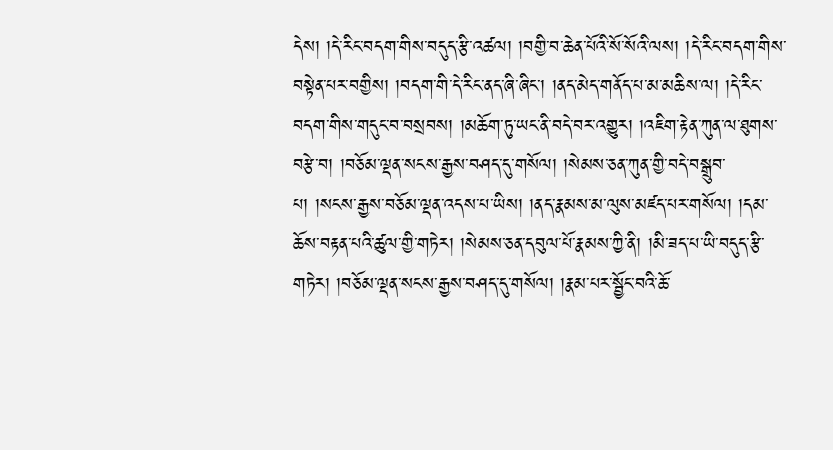དེས། །དེ་རིང་བདག་གིས་བདུད་རྩི་འཚལ། །བགྱི་བ་ཆེན་པོའི་སོ་སོའི་ལས། །དེ་རིང་བདག་གིས་བསྟེན་པར་བགྱིས། །བདག་གི་དེ་རིང་ནད་ཞི་ཞིང་། །ནད་མེད་གནོད་པ་མ་མཆིས་ལ། །དེ་རིང་བདག་གིས་གདུང་བ་བསྲབས། །མཆོག་ཏུ་ཡང་ནི་བདེ་བར་འགྱུར། །འཇིག་རྟེན་ཀུན་ལ་ཐུགས་བརྩེ་བ། །བཅོམ་ལྡན་སངས་རྒྱས་བཤད་དུ་གསོལ། །སེམས་ཅན་ཀུན་གྱི་བདེ་བསྒྲུབ་པ། །སངས་རྒྱས་བཅོམ་ལྡན་འདས་པ་ཡིས། །ནད་རྣམས་མ་ལུས་མཛད་པར་གསོལ། །དམ་ཆོས་བརྟན་པའི་ཚུལ་གྱི་གཏེར། །སེམས་ཅན་དབུལ་པོ་རྣམས་ཀྱི་ནི། །མི་ཟད་པ་ཡི་བདུད་རྩི་གཏེར། །བཅོམ་ལྡན་སངས་རྒྱས་བཤད་དུ་གསོལ། །རྣམ་པར་སྦྱོང་བའི་ཆོ་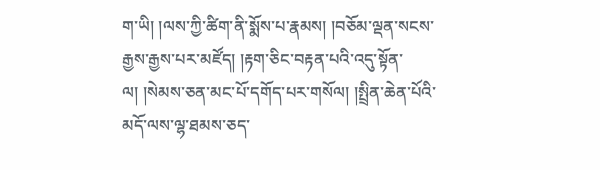ག་ཡི། །ལས་ཀྱི་ཚིག་ནི་སྨོས་པ་རྣམས། །བཅོམ་ལྡན་སངས་རྒྱས་རྒྱས་པར་མཛོད། །རྟག་ཅིང་བརྟན་པའི་འདུ་སྟོན་ལ། །སེམས་ཅན་མང་པོ་དགོད་པར་གསོལ། །སྤྲིན་ཆེན་པོའི་མདོ་ལས་ལྷ་ཐམས་ཅད་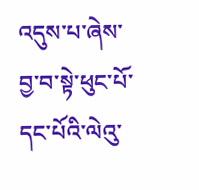འདུས་པ་ཞེས་བྱ་བ་སྟེ་ཕུང་པོ་དང་པོའི་ལེའུ་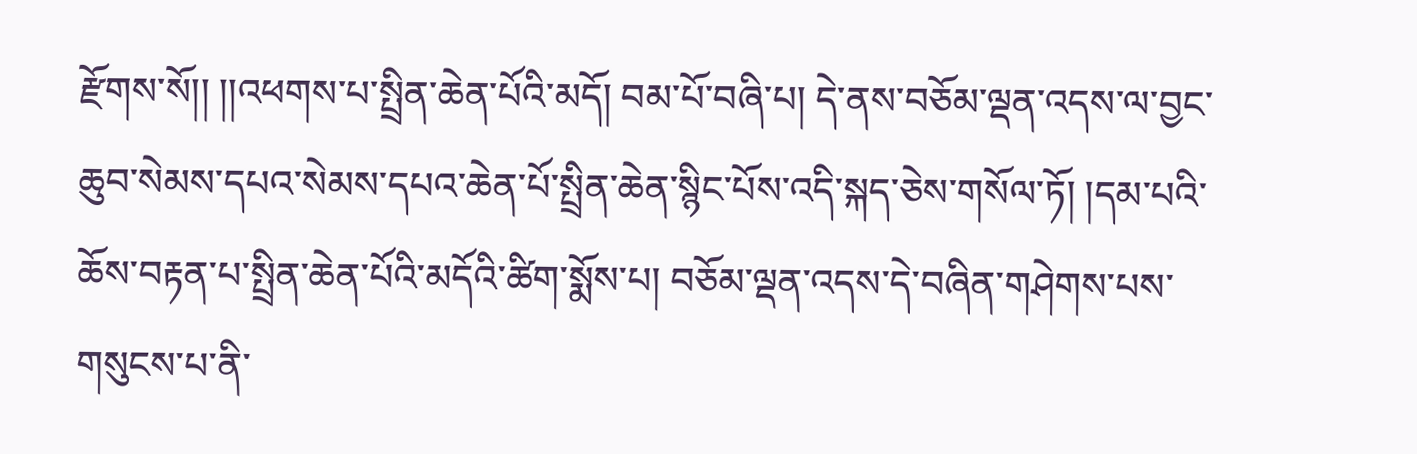རྫོགས་སོ།། །།འཕགས་པ་སྤྲིན་ཆེན་པོའི་མདོ། བམ་པོ་བཞི་པ། དེ་ནས་བཅོམ་ལྡན་འདས་ལ་བྱང་ཆུབ་སེམས་དཔའ་སེམས་དཔའ་ཆེན་པོ་སྤྲིན་ཆེན་སྙིང་པོས་འདི་སྐད་ཅེས་གསོལ་ཏོ། །དམ་པའི་ཆོས་བརྟན་པ་སྤྲིན་ཆེན་པོའི་མདོའི་ཚིག་སྨོས་པ། བཅོམ་ལྡན་འདས་དེ་བཞིན་གཤེགས་པས་གསུངས་པ་ནི་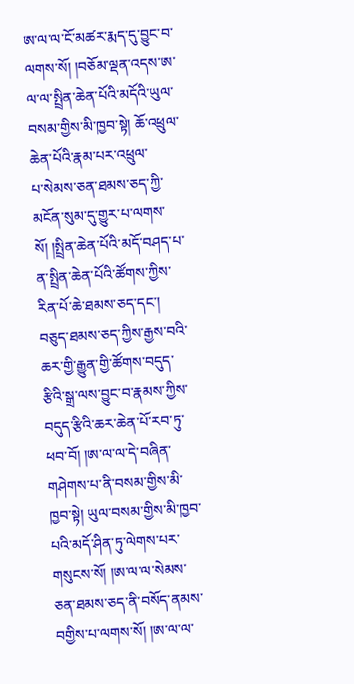ཨ་ལ་ལ་ངོ་མཚར་རྨད་དུ་བྱུང་བ་ལགས་སོ། །བཅོམ་ལྡན་འདས་ཨ་ལ་ལ་སྤྲིན་ཆེན་པོའི་མདོའི་ཡུལ་བསམ་གྱིས་མི་ཁྱབ་སྟེ། ཆོ་འཕྲུལ་ཆེན་པོའི་རྣམ་པར་འཕྲུལ་
པ་སེམས་ཅན་ཐམས་ཅད་ཀྱི་མངོན་སུམ་དུ་གྱུར་པ་ལགས་སོ། །སྤྲིན་ཆེན་པོའི་མདོ་བཤད་པ་ན་སྤྲིན་ཆེན་པོའི་ཚོགས་ཀྱིས་རིན་པོ་ཆེ་ཐམས་ཅད་དང་། བཅུད་ཐམས་ཅད་ཀྱིས་རྒྱས་བའི་ཆར་གྱི་རྒྱུན་གྱི་ཚོགས་བདུད་རྩིའི་སྒྲ་ལས་བྱུང་བ་རྣམས་ཀྱིས་བདུད་རྩིའི་ཆར་ཆེན་པོ་རབ་ཏུ་ཕབ་བོ། །ཨ་ལ་ལ་དེ་བཞིན་གཤེགས་པ་ནི་བསམ་གྱིས་མི་ཁྱབ་སྟེ། ཡུལ་བསམ་གྱིས་མི་ཁྱབ་པའི་མདོ་ཤིན་ཏུ་ལེགས་པར་གསུངས་སོ། །ཨ་ལ་ལ་སེམས་ཅན་ཐམས་ཅད་ནི་བསོད་ནམས་བགྱིས་པ་ལགས་སོ། །ཨ་ལ་ལ་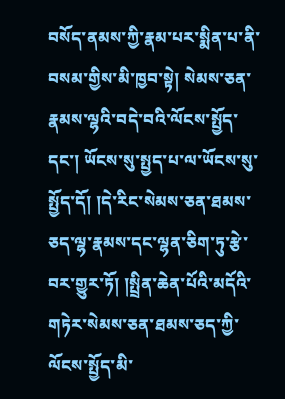བསོད་ནམས་ཀྱི་རྣམ་པར་སྨིན་པ་ནི་བསམ་གྱིས་མི་ཁྱབ་སྟེ། སེམས་ཅན་རྣམས་ལྷའི་བདེ་བའི་ལོངས་སྤྱོད་དང་། ཡོངས་སུ་སྤྱད་པ་ལ་ཡོངས་སུ་སྤྱོད་དོ། །དེ་རིང་སེམས་ཅན་ཐམས་ཅད་ལྷ་རྣམས་དང་ལྷན་ཅིག་ཏུ་རྩེ་བར་གྱུར་ཏོ། །སྤྲིན་ཆེན་པོའི་མདོའི་གཏེར་སེམས་ཅན་ཐམས་ཅད་ཀྱི་ལོངས་སྤྱོད་མི་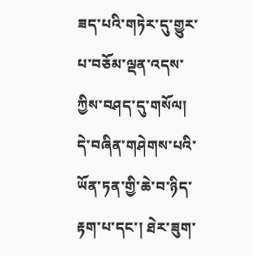ཟད་པའི་གཏེར་དུ་གྱུར་པ་བཅོམ་ལྡན་འདས་ཀྱིས་བཤད་དུ་གསོལ། དེ་བཞིན་གཤེགས་པའི་ཡོན་ཏན་གྱི་ཆེ་བ་ཉིད་རྟག་པ་དང་། ཐེར་ཟུག་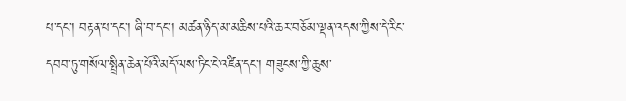པ་དང་། བརྟན་པ་དང་། ཞི་བ་དང་། མཚན་ཉིད་མ་མཆིས་པའི་ཆར་བཅོམ་ལྡན་འདས་ཀྱིས་དེ་རིང་དབབ་ཏུ་གསོལ་སྤྲིན་ཆེན་པོའི་མདོ་ལས་ཏིང་ངེ་འཛིན་དང་། གཟུངས་ཀྱི་ཆུས་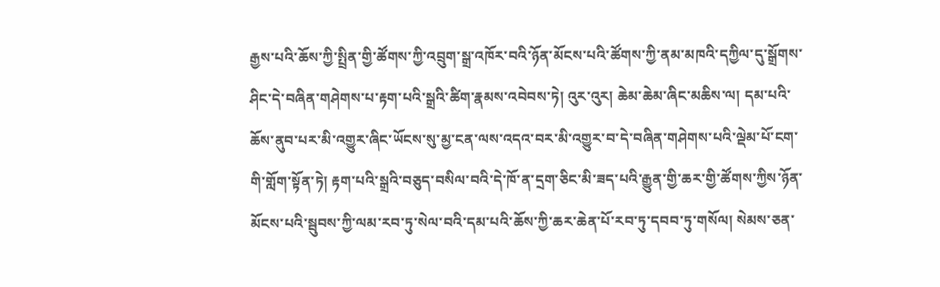རྒྱས་པའི་ཆོས་ཀྱི་སྤྲིན་གྱི་ཚོགས་ཀྱི་འབྲུག་སྒྲ་འཁོར་བའི་ཉོན་མོངས་པའི་ཚོགས་ཀྱི་ནམ་མཁའི་དཀྱིལ་དུ་སྒྲོགས་ཤིང་དེ་བཞིན་གཤེགས་པ་རྟག་པའི་སྒྲའི་ཚིག་རྣམས་འབེབས་ཏེ། འུར་འུར། ཆེམ་ཆེམ་ཞིང་མཆིས་ལ། དམ་པའི་ཆོས་ནུབ་པར་མི་འགྱུར་ཞིང་ཡོངས་སུ་མྱ་ངན་ལས་འདའ་བར་མི་འགྱུར་བ་དེ་བཞིན་གཤེགས་པའི་ལྡེམ་པོ་ངག་གི་གློག་སྟོན་ཏེ། རྟག་པའི་སྒྲའི་བཅུད་བསིལ་བའི་དེ་ཁོ་ན་དྲག་ཅིང་མི་ཟད་པའི་རྒྱུན་གྱི་ཆར་གྱི་ཚོགས་ཀྱིས་ཉོན་མོངས་པའི་སྦུབས་ཀྱི་ལམ་རབ་ཏུ་སེལ་བའི་དམ་པའི་ཆོས་ཀྱི་ཆར་ཆེན་པོ་རབ་ཏུ་དབབ་ཏུ་གསོལ། སེམས་ཅན་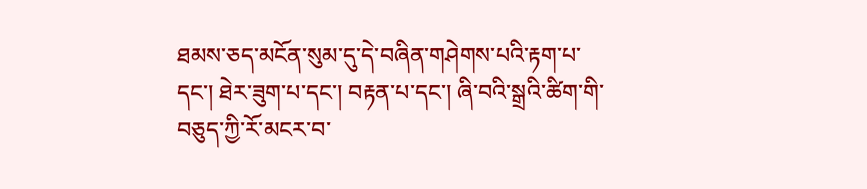ཐམས་ཅད་མངོན་སུམ་དུ་དེ་བཞིན་གཤེགས་པའི་རྟག་པ་དང་། ཐེར་ཟུག་པ་དང་། བརྟན་པ་དང་། ཞི་བའི་སྒྲའི་ཚིག་གི་བཅུད་ཀྱི་རོ་མངར་བ་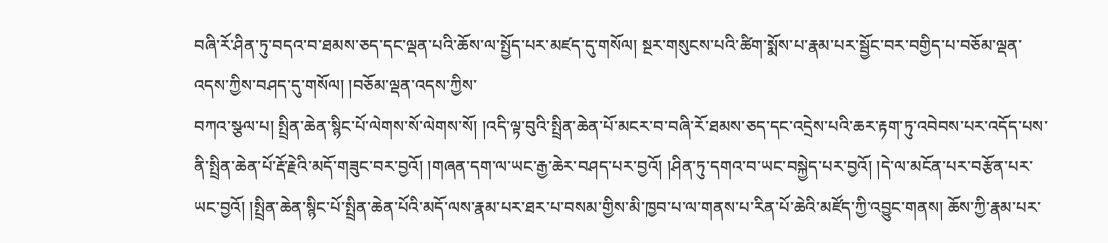བཞི་རོ་ཤིན་ཏུ་བདའ་བ་ཐམས་ཅད་དང་ལྡན་པའི་ཆོས་ལ་སྤྱོད་པར་མཛད་དུ་གསོལ། སྔར་གསུངས་པའི་ཚིག་སྨོས་པ་རྣམ་པར་སྦྱོང་བར་བགྱིད་པ་བཅོམ་ལྡན་འདས་ཀྱིས་བཤད་དུ་གསོལ། །བཅོམ་ལྡན་འདས་ཀྱིས་
བཀའ་སྩལ་པ། སྤྲིན་ཆེན་སྙིང་པོ་ལེགས་སོ་ལེགས་སོ། །འདི་ལྟ་བུའི་སྤྲིན་ཆེན་པོ་མངར་བ་བཞི་རོ་ཐམས་ཅད་དང་འདྲེས་པའི་ཆར་རྟག་ཏུ་འབེབས་པར་འདོད་པས་ནི་སྤྲིན་ཆེན་པོ་རྡོ་རྗེའི་མདོ་གཟུང་བར་བྱའོ། །གཞན་དག་ལ་ཡང་རྒྱ་ཆེར་བཤད་པར་བྱའོ། །ཤིན་ཏུ་དགའ་བ་ཡང་བསྐྱེད་པར་བྱའོ། །དེ་ལ་མངོན་པར་བརྩོན་པར་ཡང་བྱའོ། །སྤྲིན་ཆེན་སྙིང་པོ་སྤྲིན་ཆེན་པོའི་མདོ་ལས་རྣམ་པར་ཐར་པ་བསམ་གྱིས་མི་ཁྱབ་པ་ལ་གནས་པ་རིན་པོ་ཆེའི་མཛོད་ཀྱི་འབྱུང་གནས། ཆོས་ཀྱི་རྣམ་པར་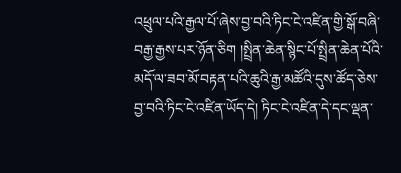འཕྲུལ་པའི་རྒྱལ་པོ་ཞེས་བྱ་བའི་ཏིང་ངེ་འཛིན་གྱི་སྒོ་བཞི་བརྒྱ་རྒྱས་པར་ཉོན་ཅིག །སྤྲིན་ཆེན་སྙིང་པོ་སྤྲིན་ཆེན་པོའི་མདོ་ལ་ཟབ་མོ་བརྟན་པའི་ཆུའི་རྒྱ་མཚོའི་དུས་ཚོད་ཅེས་བྱ་བའི་ཏིང་ངེ་འཛིན་ཡོད་དེ། ཏིང་ངེ་འཛིན་དེ་དང་ལྡན་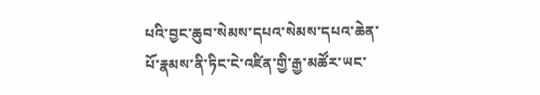པའི་བྱང་ཆུབ་སེམས་དཔའ་སེམས་དཔའ་ཆེན་པོ་རྣམས་ནི་ཏིང་ངེ་འཛིན་གྱི་རྒྱ་མཚོར་ཡང་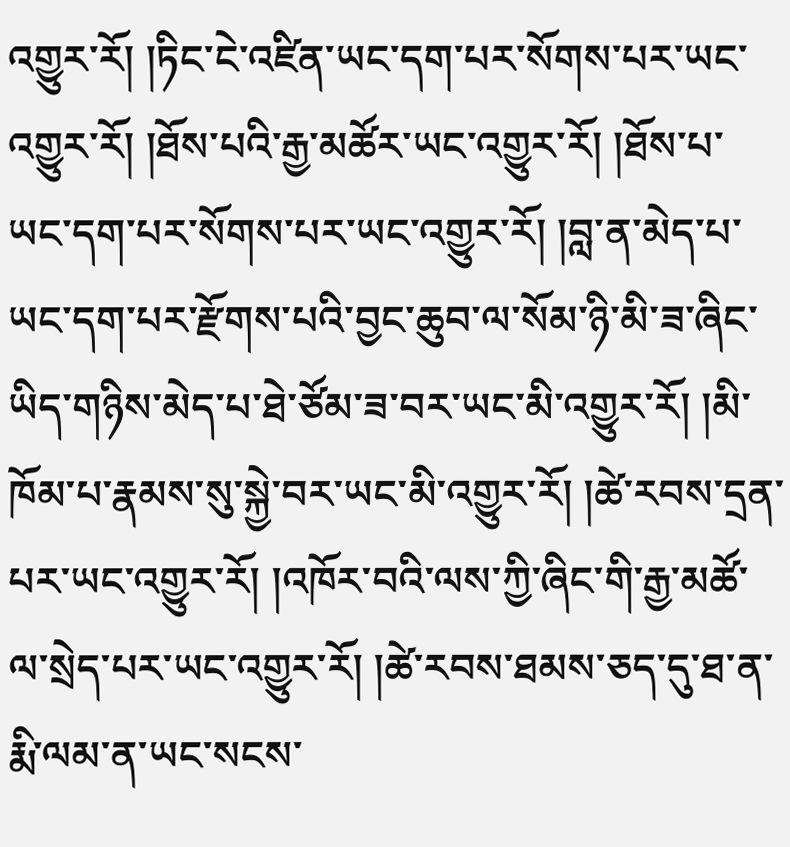འགྱུར་རོ། །ཏིང་ངེ་འཛིན་ཡང་དག་པར་སོགས་པར་ཡང་འགྱུར་རོ། །ཐོས་པའི་རྒྱ་མཚོར་ཡང་འགྱུར་རོ། །ཐོས་པ་ཡང་དག་པར་སོགས་པར་ཡང་འགྱུར་རོ། །བླ་ན་མེད་པ་ཡང་དག་པར་རྫོགས་པའི་བྱང་ཆུབ་ལ་སོམ་ཉི་མི་ཟ་ཞིང་ཡིད་གཉིས་མེད་པ་ཐེ་ཙོམ་ཟ་བར་ཡང་མི་འགྱུར་རོ། །མི་ཁོམ་པ་རྣམས་སུ་སྐྱེ་བར་ཡང་མི་འགྱུར་རོ། །ཚེ་རབས་དྲན་པར་ཡང་འགྱུར་རོ། །འཁོར་བའི་ལས་ཀྱི་ཞིང་གི་རྒྱ་མཚོ་ལ་སྲེད་པར་ཡང་འགྱུར་རོ། །ཚེ་རབས་ཐམས་ཅད་དུ་ཐ་ན་རྨི་ལམ་ན་ཡང་སངས་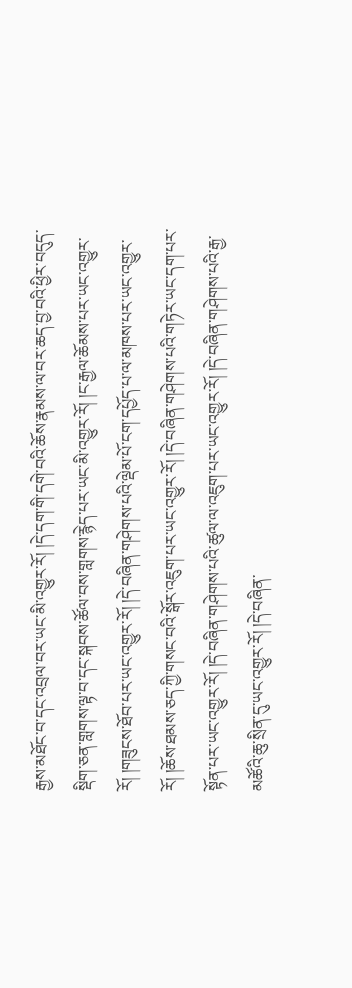རྒྱས་མཐོང་བ་དང་འབྲལ་བར་ཡང་མི་འགྱུར་རོ། །དེ་དག་གི་དགེ་བའི་ཆོས་རྣམས་ལ་བར་ཆད་བྱ་བའི་ཕྱིར་བདུད་སྡིག་ཅན་གླགས་ལྟ་བ་དང་སྐབས་ཚོལ་བས་གླགས་རྙེད་པར་ཡང་མི་འགྱུར་རོ། །ང་རྒྱལ་ཆོམས་པར་ཡང་འགྱུར་རོ། །གཟུངས་ཐོབ་པར་ཡང་འགྱུར་རོ། །དེ་བཞིན་གཤེགས་པའི་ལྡེམ་པོ་ངག་དཔྱོད་པ་ལ་མཁས་པར་ཡང་འགྱུར་རོ། །ཆོས་ཐམས་ཅད་ཀྱི་གསང་བའི་སྒོར་འཇུག་པར་ཡང་འགྱུར་རོ། །དེ་བཞིན་གཤེགས་པའི་གཏེར་ཡང་དག་པར་སྟོན་པར་ཡང་འགྱུར་རོ། །དེ་བཞིན་གཤེགས་པའི་ཚུལ་ལ་འཇུག་པར་ཡང་འགྱུར་རོ། །དེ་བཞིན་གཤེགས་པའི་རྒྱ་མཚོའི་ཆུ་སྲིན་དུ་ཡང་འགྱུར་རོ། །དེ་བཞིན་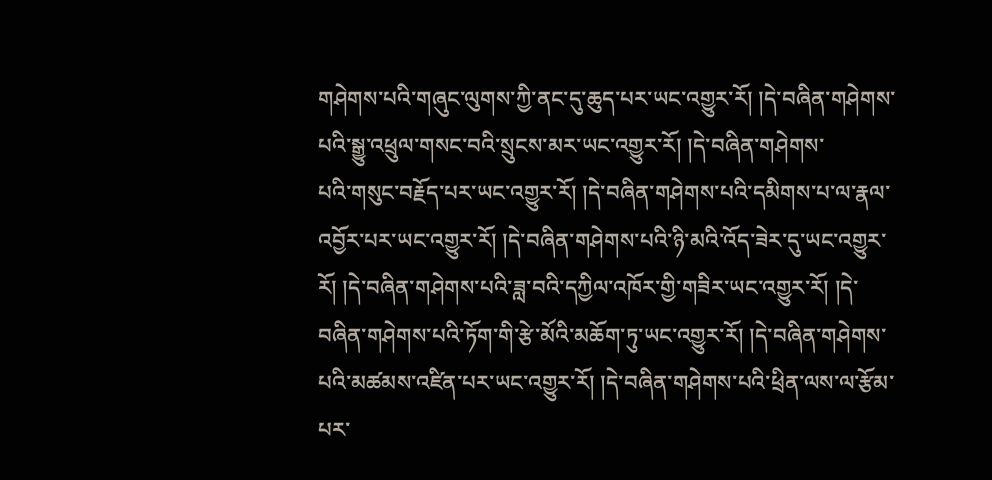གཤེགས་པའི་གཞུང་ལུགས་ཀྱི་ནང་དུ་ཆུད་པར་ཡང་འགྱུར་རོ། །དེ་བཞིན་གཤེགས་པའི་སྒྱུ་འཕྲུལ་གསང་བའི་སྲུངས་མར་ཡང་འགྱུར་རོ། །དེ་བཞིན་གཤེགས་
པའི་གསུང་བརྗོད་པར་ཡང་འགྱུར་རོ། །དེ་བཞིན་གཤེགས་པའི་དམིགས་པ་ལ་རྣལ་འབྱོར་པར་ཡང་འགྱུར་རོ། །དེ་བཞིན་གཤེགས་པའི་ཉི་མའི་འོད་ཟེར་དུ་ཡང་འགྱུར་རོ། །དེ་བཞིན་གཤེགས་པའི་ཟླ་བའི་དཀྱིལ་འཁོར་གྱི་གཟིར་ཡང་འགྱུར་རོ། །དེ་བཞིན་གཤེགས་པའི་ཏོག་གི་རྩེ་མོའི་མཆོག་ཏུ་ཡང་འགྱུར་རོ། །དེ་བཞིན་གཤེགས་པའི་མཚམས་འཛིན་པར་ཡང་འགྱུར་རོ། །དེ་བཞིན་གཤེགས་པའི་ཕྲིན་ལས་ལ་རྩོམ་པར་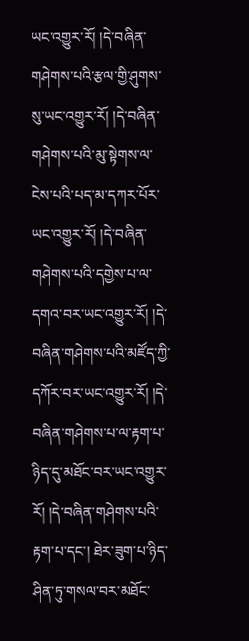ཡང་འགྱུར་རོ། །དེ་བཞིན་གཤེགས་པའི་རྩལ་གྱི་ཤུགས་སུ་ཡང་འགྱུར་རོ། །དེ་བཞིན་གཤེགས་པའི་མུ་སྟེགས་ལ་ངེས་པའི་པད་མ་དཀར་པོར་ཡང་འགྱུར་རོ། །དེ་བཞིན་གཤེགས་པའི་དགྱེས་པ་ལ་དགའ་བར་ཡང་འགྱུར་རོ། །དེ་བཞིན་གཤེགས་པའི་མཛོད་ཀྱི་དཀོར་བར་ཡང་འགྱུར་རོ། །དེ་བཞིན་གཤེགས་པ་ལ་རྟག་པ་ཉིད་དུ་མཐོང་བར་ཡང་འགྱུར་རོ། །དེ་བཞིན་གཤེགས་པའི་རྟག་པ་དང་། ཐེར་ཟུག་པ་ཉིད་ཤིན་ཏུ་གསལ་བར་མཐོང་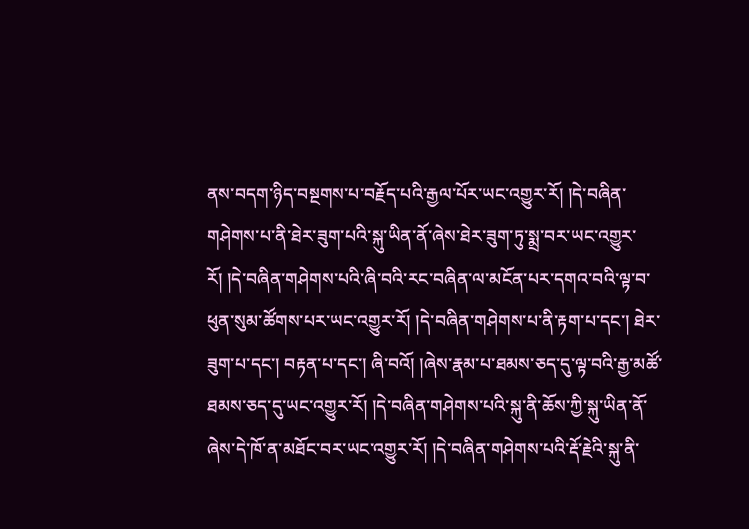ནས་བདག་ཉིད་བསྔགས་པ་བརྗོད་པའི་རྒྱལ་པོར་ཡང་འགྱུར་རོ། །དེ་བཞིན་གཤེགས་པ་ནི་ཐེར་ཟུག་པའི་སྐུ་ཡིན་ནོ་ཞེས་ཐེར་ཟུག་ཏུ་སྨྲ་བར་ཡང་འགྱུར་རོ། །དེ་བཞིན་གཤེགས་པའི་ཞི་བའི་རང་བཞིན་ལ་མངོན་པར་དགའ་བའི་ལྟ་བ་ཕུན་སུམ་ཚོགས་པར་ཡང་འགྱུར་རོ། །དེ་བཞིན་གཤེགས་པ་ནི་རྟག་པ་དང་། ཐེར་ཟུག་པ་དང་། བརྟན་པ་དང་། ཞི་བའོ། །ཞེས་རྣམ་པ་ཐམས་ཅད་དུ་ལྟ་བའི་རྒྱ་མཚོ་ཐམས་ཅད་དུ་ཡང་འགྱུར་རོ། །དེ་བཞིན་གཤེགས་པའི་སྐུ་ནི་ཆོས་ཀྱི་སྐུ་ཡིན་ནོ་ཞེས་དེ་ཁོ་ན་མཐོང་བར་ཡང་འགྱུར་རོ། །དེ་བཞིན་གཤེགས་པའི་རྡོ་རྗེའི་སྐུ་ནི་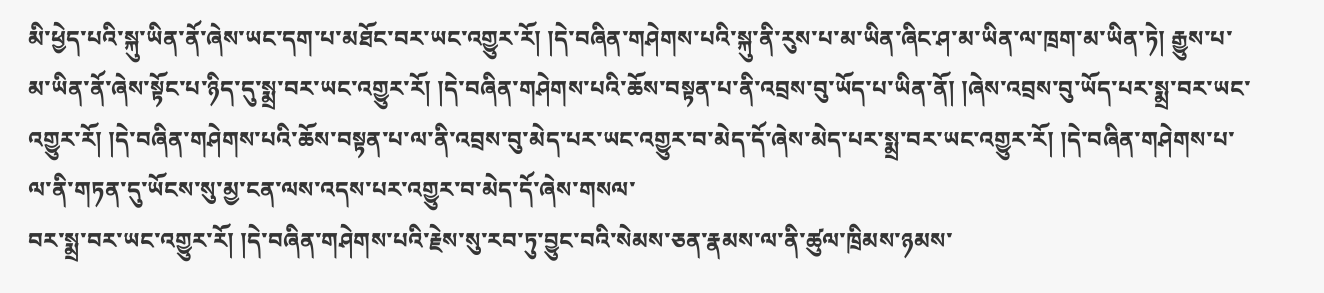མི་ཕྱེད་པའི་སྐུ་ཡིན་ནོ་ཞེས་ཡང་དག་པ་མཐོང་བར་ཡང་འགྱུར་རོ། །དེ་བཞིན་གཤེགས་པའི་སྐུ་ནི་རུས་པ་མ་ཡིན་ཞིང་ཤ་མ་ཡིན་ལ་ཁྲག་མ་ཡིན་ཏེ། རྒྱུས་པ་མ་ཡིན་ནོ་ཞེས་སྟོང་པ་ཉིད་དུ་སྨྲ་བར་ཡང་འགྱུར་རོ། །དེ་བཞིན་གཤེགས་པའི་ཆོས་བསྟན་པ་ནི་འབྲས་བུ་ཡོད་པ་ཡིན་ནོ། །ཞེས་འབྲས་བུ་ཡོད་པར་སྨྲ་བར་ཡང་འགྱུར་རོ། །དེ་བཞིན་གཤེགས་པའི་ཆོས་བསྟན་པ་ལ་ནི་འབྲས་བུ་མེད་པར་ཡང་འགྱུར་བ་མེད་དོ་ཞེས་མེད་པར་སྨྲ་བར་ཡང་འགྱུར་རོ། །དེ་བཞིན་གཤེགས་པ་ལ་ནི་གཏན་དུ་ཡོངས་སུ་མྱ་ངན་ལས་འདས་པར་འགྱུར་བ་མེད་དོ་ཞེས་གསལ་
བར་སྨྲ་བར་ཡང་འགྱུར་རོ། །དེ་བཞིན་གཤེགས་པའི་རྗེས་སུ་རབ་ཏུ་བྱུང་བའི་སེམས་ཅན་རྣམས་ལ་ནི་ཚུལ་ཁྲིམས་ཉམས་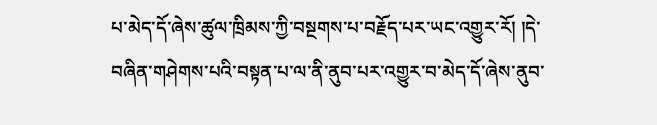པ་མེད་དོ་ཞེས་ཚུལ་ཁྲིམས་ཀྱི་བསྔགས་པ་བརྗོད་པར་ཡང་འགྱུར་རོ། །དེ་བཞིན་གཤེགས་པའི་བསྟན་པ་ལ་ནི་ནུབ་པར་འགྱུར་བ་མེད་དོ་ཞེས་ནུབ་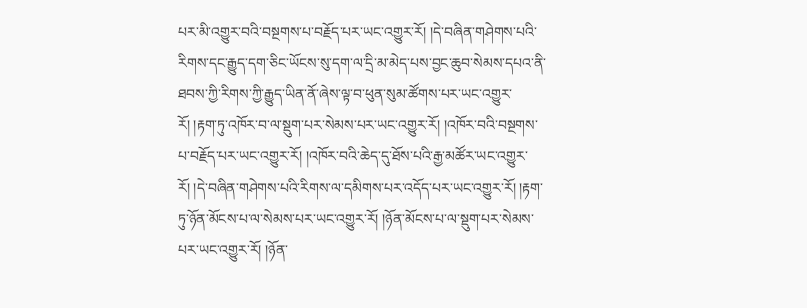པར་མི་འགྱུར་བའི་བསྔགས་པ་བརྗོད་པར་ཡང་འགྱུར་རོ། །དེ་བཞིན་གཤེགས་པའི་རིགས་དང་རྒྱུད་དག་ཅིང་ཡོངས་སུ་དག་ལ་དྲི་མ་མེད་པས་བྱང་ཆུབ་སེམས་དཔའ་ནི་ཐབས་ཀྱི་རིགས་ཀྱི་རྒྱུད་ཡིན་ནོ་ཞེས་ལྟ་བ་ཕུན་སུམ་ཚོགས་པར་ཡང་འགྱུར་རོ། །རྟག་ཏུ་འཁོར་བ་ལ་སྡུག་པར་སེམས་པར་ཡང་འགྱུར་རོ། །འཁོར་བའི་བསྔགས་པ་བརྗོད་པར་ཡང་འགྱུར་རོ། །འཁོར་བའི་ཆེད་དུ་ཐོས་པའི་རྒྱ་མཚོར་ཡང་འགྱུར་རོ། །དེ་བཞིན་གཤེགས་པའི་རིགས་ལ་དམིགས་པར་འདོད་པར་ཡང་འགྱུར་རོ། །རྟག་ཏུ་ཉོན་མོངས་པ་ལ་སེམས་པར་ཡང་འགྱུར་རོ། །ཉོན་མོངས་པ་ལ་སྡུག་པར་སེམས་པར་ཡང་འགྱུར་རོ། །ཉོན་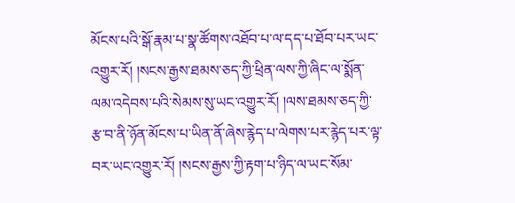མོངས་པའི་སྒོ་རྣམ་པ་སྣ་ཚོགས་འཐོབ་པ་ལ་དད་པ་ཐོབ་པར་ཡང་འགྱུར་རོ། །སངས་རྒྱས་ཐམས་ཅད་ཀྱི་ཕྲིན་ལས་ཀྱི་ཞིང་ལ་སྨོན་ལམ་འདེབས་པའི་སེམས་སུ་ཡང་འགྱུར་རོ། །ལས་ཐམས་ཅད་ཀྱི་རྩ་བ་ནི་ཉོན་མོངས་པ་ཡིན་ནོ་ཞེས་རྙེད་པ་ལེགས་པར་རྙེད་པར་ལྟ་བར་ཡང་འགྱུར་རོ། །སངས་རྒྱས་ཀྱི་རྟག་པ་ཉིད་ལ་ཡང་སོམ་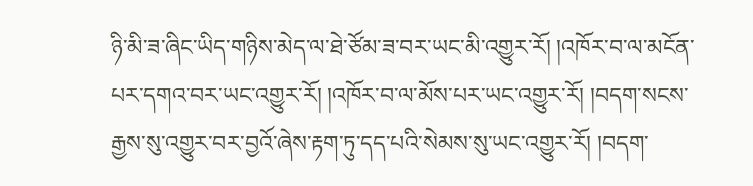ཉི་མི་ཟ་ཞིང་ཡིད་གཉིས་མེད་ལ་ཐེ་ཙོམ་ཟ་བར་ཡང་མི་འགྱུར་རོ། །འཁོར་བ་ལ་མངོན་པར་དགའ་བར་ཡང་འགྱུར་རོ། །འཁོར་བ་ལ་མོས་པར་ཡང་འགྱུར་རོ། །བདག་སངས་རྒྱས་སུ་འགྱུར་བར་བྱའོ་ཞེས་རྟག་ཏུ་དད་པའི་སེམས་སུ་ཡང་འགྱུར་རོ། །བདག་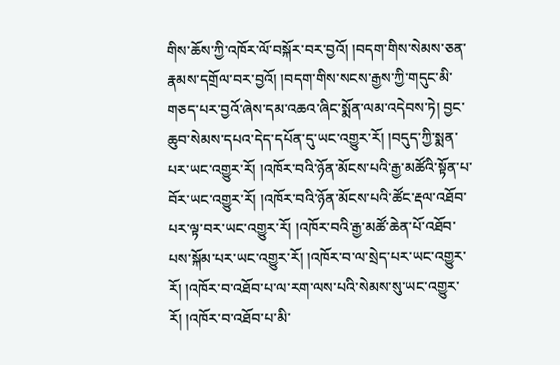གིས་ཆོས་ཀྱི་འཁོར་ལོ་བསྐོར་བར་བྱའོ། །བདག་གིས་སེམས་ཅན་རྣམས་དགྲོལ་བར་བྱའོ། །བདག་གིས་སངས་རྒྱས་ཀྱི་གདུང་མི་གཅད་པར་བྱའོ་ཞེས་དམ་འཆའ་ཞིང་སྨོན་ལམ་འདེབས་ཏེ། བྱང་ཆུབ་སེམས་དཔའ་དེད་དཔོན་དུ་ཡང་འགྱུར་རོ། །བདུད་ཀྱི་སྨན་པར་ཡང་འགྱུར་རོ། །འཁོར་བའི་ཉོན་མོངས་པའི་རྒྱ་མཚོའི་སྟོན་པ་བོར་ཡང་འགྱུར་རོ། །འཁོར་བའི་ཉོན་མོངས་པའི་ཚོང་རྡལ་འཐོབ་པར་ལྟ་བར་ཡང་འགྱུར་རོ། །འཁོར་བའི་རྒྱ་མཚོ་ཆེན་པོ་འཐོབ་པས་སྐོམ་པར་ཡང་འགྱུར་རོ། །འཁོར་བ་ལ་སྲེད་པར་ཡང་འགྱུར་རོ། །འཁོར་བ་འཐོབ་པ་ལ་རག་ལས་པའི་སེམས་སུ་ཡང་འགྱུར་རོ། །འཁོར་བ་འཐོབ་པ་མི་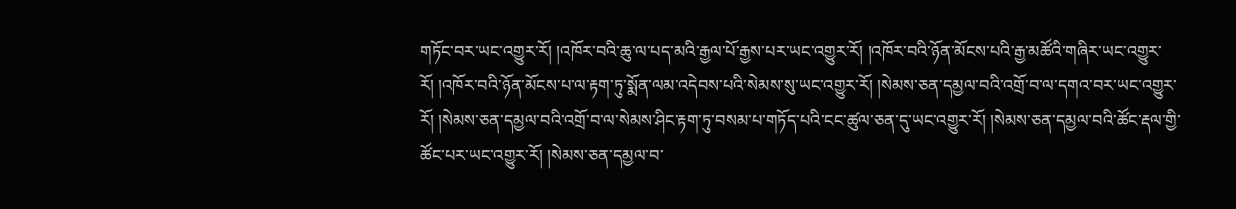གཏོང་བར་ཡང་འགྱུར་རོ། །འཁོར་བའི་ཆུ་ལ་པད་མའི་རྒྱལ་པོ་རྒྱས་པར་ཡང་འགྱུར་རོ། །འཁོར་བའི་ཉོན་མོངས་པའི་རྒྱ་མཚོའི་གཞིར་ཡང་འགྱུར་རོ། །འཁོར་བའི་ཉོན་མོངས་པ་ལ་རྟག་ཏུ་སྨོན་ལམ་འདེབས་པའི་སེམས་སུ་ཡང་འགྱུར་རོ། །སེམས་ཅན་དམྱལ་བའི་འགྲོ་བ་ལ་དགའ་བར་ཡང་འགྱུར་རོ། །སེམས་ཅན་དམྱལ་བའི་འགྲོ་བ་ལ་སེམས་ཤིང་རྟག་ཏུ་བསམ་པ་གཏོད་པའི་ངང་ཚུལ་ཅན་དུ་ཡང་འགྱུར་རོ། །སེམས་ཅན་དམྱལ་བའི་ཚོང་རྡལ་གྱི་ཚོང་པར་ཡང་འགྱུར་རོ། །སེམས་ཅན་དམྱལ་བ་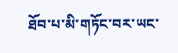ཐོབ་པ་མི་གཏོང་བར་ཡང་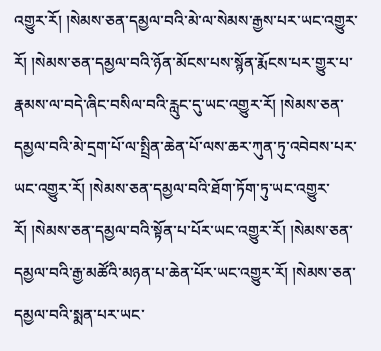འགྱུར་རོ། །སེམས་ཅན་དམྱལ་བའི་མེ་ལ་སེམས་རྒྱས་པར་ཡང་འགྱུར་རོ། །སེམས་ཅན་དམྱལ་བའི་ཉོན་མོངས་པས་སྙོན་རྨོངས་པར་གྱུར་པ་རྣམས་ལ་བདེ་ཞིང་བསིལ་བའི་རླུང་དུ་ཡང་འགྱུར་རོ། །སེམས་ཅན་དམྱལ་བའི་མེ་དྲག་པོ་ལ་སྤྲིན་ཆེན་པོ་ལས་ཆར་ཀུན་ཏུ་འབེབས་པར་ཡང་འགྱུར་རོ། །སེམས་ཅན་དམྱལ་བའི་ཐོག་ཏོག་ཏུ་ཡང་འགྱུར་རོ། །སེམས་ཅན་དམྱལ་བའི་སྟོན་པ་པོར་ཡང་འགྱུར་རོ། །སེམས་ཅན་དམྱལ་བའི་རྒྱ་མཚོའི་མཉན་པ་ཆེན་པོར་ཡང་འགྱུར་རོ། །སེམས་ཅན་དམྱལ་བའི་སྨན་པར་ཡང་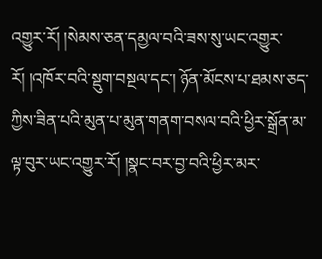འགྱུར་རོ། །སེམས་ཅན་དམྱལ་བའི་ཟས་སུ་ཡང་འགྱུར་རོ། །འཁོར་བའི་སྡུག་བསྔལ་དང་། ཉོན་མོངས་པ་ཐམས་ཅད་ཀྱིས་ཟིན་པའི་མུན་པ་མུན་གནག་བསལ་བའི་ཕྱིར་སྒྲོན་མ་ལྟ་བུར་ཡང་འགྱུར་རོ། །སྣང་བར་བྱ་བའི་ཕྱིར་མར་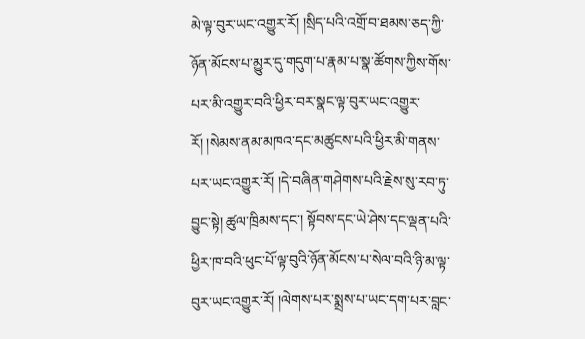མེ་ལྟ་བུར་ཡང་འགྱུར་རོ། །སྲིད་པའི་འགྲོ་བ་ཐམས་ཅད་ཀྱི་ཉོན་མོངས་པ་མྱུར་དུ་གདུག་པ་རྣམ་པ་སྣ་ཚོགས་ཀྱིས་གོས་པར་མི་འགྱུར་བའི་ཕྱིར་བར་སྣང་ལྟ་བུར་ཡང་འགྱུར་རོ། །སེམས་ནམ་མཁའ་དང་མཚུངས་པའི་ཕྱིར་མི་གནས་པར་ཡང་འགྱུར་རོ། །དེ་བཞིན་གཤེགས་པའི་རྗེས་སུ་རབ་ཏུ་བྱུང་སྟེ། ཚུལ་ཁྲིམས་དང་། སྟོབས་དང་ཡེ་ཤེས་དང་ལྡན་པའི་ཕྱིར་ཁ་བའི་ཕུང་པོ་ལྟ་བུའི་ཉོན་མོངས་པ་སེལ་བའི་ཉི་མ་ལྟ་བུར་ཡང་འགྱུར་རོ། །ལེགས་པར་སྨྲས་པ་ཡང་དག་པར་བླང་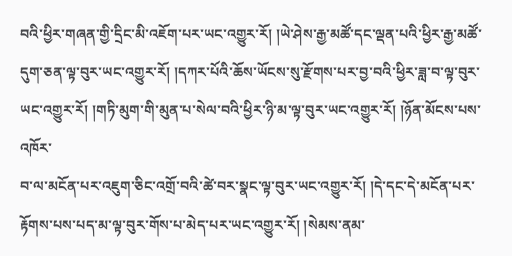བའི་ཕྱིར་གཞན་གྱི་དྲིང་མི་འཇོག་པར་ཡང་འགྱུར་རོ། །ཡེ་ཤེས་རྒྱ་མཚོ་དང་ལྡན་པའི་ཕྱིར་རྒྱ་མཚོ་དུག་ཅན་ལྟ་བུར་ཡང་འགྱུར་རོ། །དཀར་པོའི་ཆོས་ཡོངས་སུ་རྫོགས་པར་བྱ་བའི་ཕྱིར་ཟླ་བ་ལྟ་བུར་ཡང་འགྱུར་རོ། །གཏི་མུག་གི་མུན་པ་སེལ་བའི་ཕྱིར་ཉི་མ་ལྟ་བུར་ཡང་འགྱུར་རོ། །ཉོན་མོངས་པས་འཁོར་
བ་ལ་མངོན་པར་འཇུག་ཅིང་འགྲོ་བའི་ཚེ་བར་སྣང་ལྟ་བུར་ཡང་འགྱུར་རོ། །དེ་དང་དེ་མངོན་པར་རྟོགས་པས་པད་མ་ལྟ་བུར་གོས་པ་མེད་པར་ཡང་འགྱུར་རོ། །སེམས་ནམ་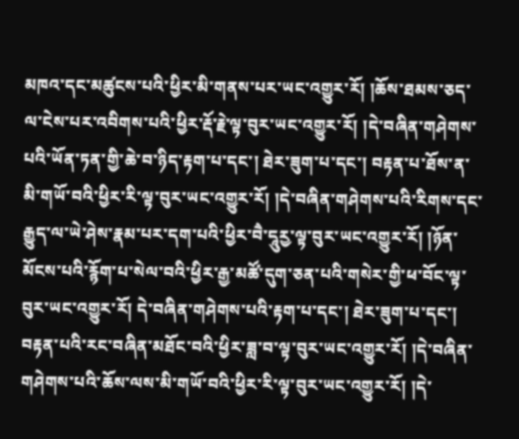མཁའ་དང་མཚུངས་པའི་ཕྱིར་མི་གནས་པར་ཡང་འགྱུར་རོ། །ཆོས་ཐམས་ཅད་ལ་ངེས་པར་འབིགས་པའི་ཕྱིར་རྡོ་རྗེ་ལྟ་བུར་ཡང་འགྱུར་རོ། །དེ་བཞིན་གཤེགས་པའི་ཡོན་ཏན་གྱི་ཆེ་བ་ཉིད་རྟག་པ་དང་། ཐེར་ཟུག་པ་དང་། བརྟན་པ་ཐོས་ན་མི་གཡོ་བའི་ཕྱིར་རི་ལྟ་བུར་ཡང་འགྱུར་རོ། །དེ་བཞིན་གཤེགས་པའི་རིགས་དང་རྒྱུད་ལ་ཡེ་ཤེས་རྣམ་པར་དག་པའི་ཕྱིར་བཻ་དཱུཪྱ་ལྟ་བུར་ཡང་འགྱུར་རོ། །ཉོན་མོངས་པའི་རྙོག་པ་སེལ་བའི་ཕྱིར་རྒྱ་མཚོ་དུག་ཅན་པའི་གསེར་གྱི་ཕ་བོང་ལྟ་བུར་ཡང་འགྱུར་རོ། དེ་བཞིན་གཤེགས་པའི་རྟག་པ་དང་། ཐེར་ཟུག་པ་དང་། བརྟན་པའི་རང་བཞིན་མཐོང་བའི་ཕྱིར་ཟླ་བ་ལྟ་བུར་ཡང་འགྱུར་རོ། །དེ་བཞིན་གཤེགས་པའི་ཆོས་ལས་མི་གཡོ་བའི་ཕྱིར་རི་ལྟ་བུར་ཡང་འགྱུར་རོ། །དེ་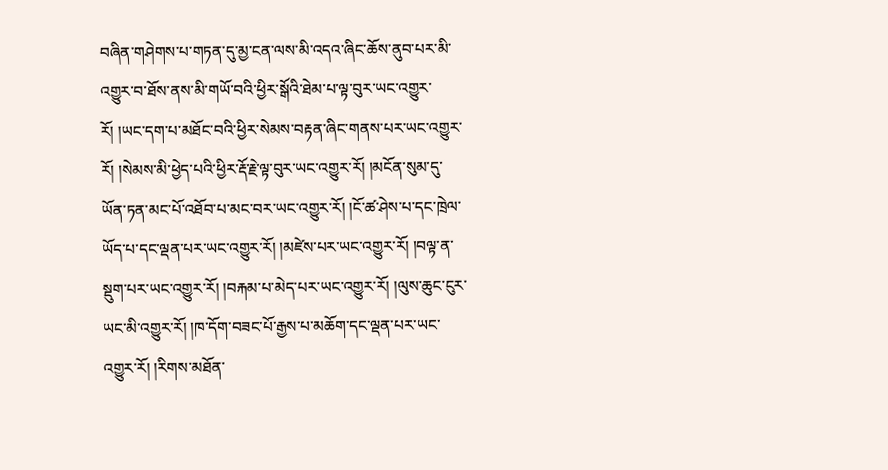བཞིན་གཤེགས་པ་གཏན་དུ་མྱ་ངན་ལས་མི་འདའ་ཞིང་ཆོས་ནུབ་པར་མི་འགྱུར་བ་ཐོས་ནས་མི་གཡོ་བའི་ཕྱིར་སྒོའི་ཐེམ་པ་ལྟ་བུར་ཡང་འགྱུར་རོ། །ཡང་དག་པ་མཐོང་བའི་ཕྱིར་སེམས་བརྟན་ཞིང་གནས་པར་ཡང་འགྱུར་རོ། །སེམས་མི་ཕྱེད་པའི་ཕྱིར་རྡོ་རྗེ་ལྟ་བུར་ཡང་འགྱུར་རོ། །མངོན་སུམ་དུ་ཡོན་ཏན་མང་པོ་འཐོབ་པ་མང་བར་ཡང་འགྱུར་རོ། །ངོ་ཚ་ཤེས་པ་དང་ཁྲེལ་ཡོད་པ་དང་ལྡན་པར་ཡང་འགྱུར་རོ། །མཛེས་པར་ཡང་འགྱུར་རོ། །བལྟ་ན་སྡུག་པར་ཡང་འགྱུར་རོ། །བརྐམ་པ་མེད་པར་ཡང་འགྱུར་རོ། །ལུས་ཆུང་ངུར་ཡང་མི་འགྱུར་རོ། །ཁ་དོག་བཟང་པོ་རྒྱས་པ་མཆོག་དང་ལྡན་པར་ཡང་འགྱུར་རོ། །རིགས་མཐོན་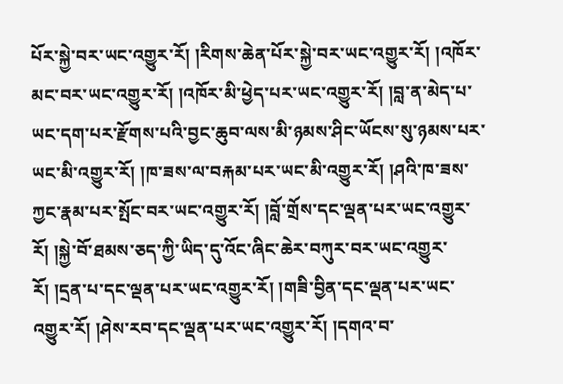པོར་སྐྱེ་བར་ཡང་འགྱུར་རོ། །རིགས་ཆེན་པོར་སྐྱེ་བར་ཡང་འགྱུར་རོ། །འཁོར་མང་བར་ཡང་འགྱུར་རོ། །འཁོར་མི་ཕྱེད་པར་ཡང་འགྱུར་རོ། །བླ་ན་མེད་པ་ཡང་དག་པར་རྫོགས་པའི་བྱང་ཆུབ་ལས་མི་ཉམས་ཤིང་ཡོངས་སུ་ཉམས་པར་ཡང་མི་འགྱུར་རོ། །ཁ་ཟས་ལ་བརྐམ་པར་ཡང་མི་འགྱུར་རོ། །ཤའི་ཁ་ཟས་ཀྱང་རྣམ་པར་སྤོང་བར་ཡང་འགྱུར་རོ། །བློ་གྲོས་དང་ལྡན་པར་ཡང་འགྱུར་རོ། །སྐྱེ་བོ་ཐམས་ཅད་ཀྱི་ཡིད་དུ་འོང་ཞིང་ཆེར་བཀུར་བར་ཡང་འགྱུར་རོ། །དྲན་པ་དང་ལྡན་པར་ཡང་འགྱུར་རོ། །གཟི་བྱིན་དང་ལྡན་པར་ཡང་
འགྱུར་རོ། །ཤེས་རབ་དང་ལྡན་པར་ཡང་འགྱུར་རོ། །དགའ་བ་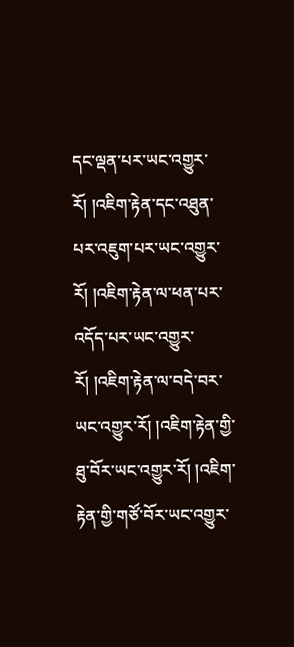དང་ལྡན་པར་ཡང་འགྱུར་རོ། །འཇིག་རྟེན་དང་འཐུན་པར་འཇུག་པར་ཡང་འགྱུར་རོ། །འཇིག་རྟེན་ལ་ཕན་པར་འདོད་པར་ཡང་འགྱུར་རོ། །འཇིག་རྟེན་ལ་བདེ་བར་ཡང་འགྱུར་རོ། །འཇིག་རྟེན་གྱི་ཐུ་བོར་ཡང་འགྱུར་རོ། །འཇིག་རྟེན་གྱི་གཙོ་བོར་ཡང་འགྱུར་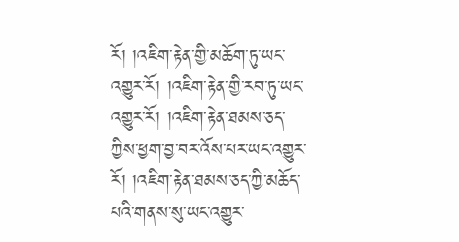རོ། །འཇིག་རྟེན་གྱི་མཆོག་ཏུ་ཡང་འགྱུར་རོ། །འཇིག་རྟེན་གྱི་རབ་ཏུ་ཡང་འགྱུར་རོ། །འཇིག་རྟེན་ཐམས་ཅད་ཀྱིས་ཕྱག་བྱ་བར་འོས་པར་ཡང་འགྱུར་རོ། །འཇིག་རྟེན་ཐམས་ཅད་ཀྱི་མཆོད་པའི་གནས་སུ་ཡང་འགྱུར་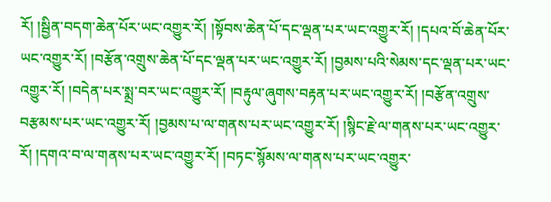རོ། །སྦྱིན་བདག་ཆེན་པོར་ཡང་འགྱུར་རོ། །སྟོབས་ཆེན་པོ་དང་ལྡན་པར་ཡང་འགྱུར་རོ། །དཔའ་བོ་ཆེན་པོར་ཡང་འགྱུར་རོ། །བརྩོན་འགྲུས་ཆེན་པོ་དང་ལྡན་པར་ཡང་འགྱུར་རོ། །བྱམས་པའི་སེམས་དང་ལྡན་པར་ཡང་འགྱུར་རོ། །བདེན་པར་སྨྲ་བར་ཡང་འགྱུར་རོ། །བརྟུལ་ཞུགས་བརྟན་པར་ཡང་འགྱུར་རོ། །བརྩོན་འགྲུས་བརྩམས་པར་ཡང་འགྱུར་རོ། །བྱམས་པ་ལ་གནས་པར་ཡང་འགྱུར་རོ། །སྙིང་རྗེ་ལ་གནས་པར་ཡང་འགྱུར་རོ། །དགའ་བ་ལ་གནས་པར་ཡང་འགྱུར་རོ། །བཏང་སྙོམས་ལ་གནས་པར་ཡང་འགྱུར་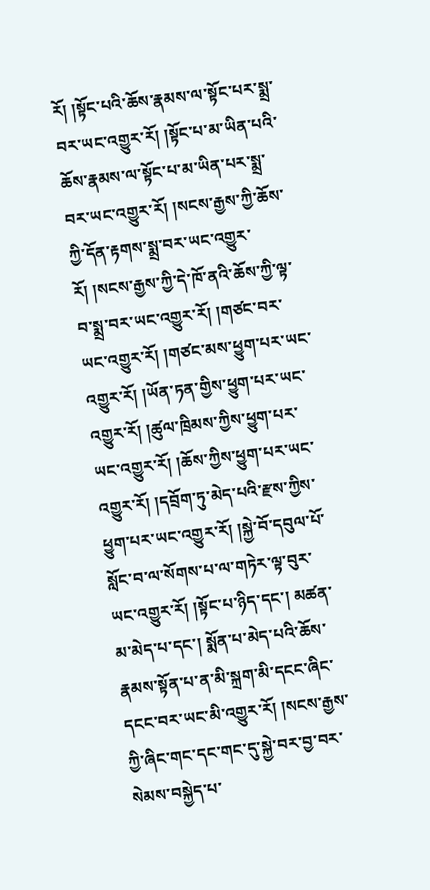རོ། །སྟོང་པའི་ཆོས་རྣམས་ལ་སྟོང་པར་སྨྲ་བར་ཡང་འགྱུར་རོ། །སྟོང་པ་མ་ཡིན་པའི་ཆོས་རྣམས་ལ་སྟོང་པ་མ་ཡིན་པར་སྨྲ་བར་ཡང་འགྱུར་རོ། །སངས་རྒྱས་ཀྱི་ཆོས་ཀྱི་དོན་རྟགས་སྨྲ་བར་ཡང་འགྱུར་རོ། །སངས་རྒྱས་ཀྱི་དེ་ཁོ་ནའི་ཆོས་ཀྱི་ལྟ་བ་སྨྲ་བར་ཡང་འགྱུར་རོ། །གཙང་བར་ཡང་འགྱུར་རོ། །གཙང་མས་ཕྱུག་པར་ཡང་འགྱུར་རོ། །ཡོན་ཏན་གྱིས་ཕྱུག་པར་ཡང་འགྱུར་རོ། །ཚུལ་ཁྲིམས་ཀྱིས་ཕྱུག་པར་ཡང་འགྱུར་རོ། །ཆོས་ཀྱིས་ཕྱུག་པར་ཡང་འགྱུར་རོ། །དབྲོག་ཏུ་མེད་པའི་རྫས་ཀྱིས་ཕྱུག་པར་ཡང་འགྱུར་རོ། །སྐྱེ་བོ་དབུལ་པོ་སློང་བ་ལ་སོགས་པ་ལ་གཏེར་ལྟ་བུར་ཡང་འགྱུར་རོ། །སྟོང་པ་ཉིད་དང་། མཚན་མ་མེད་པ་དང་། སྨོན་པ་མེད་པའི་ཆོས་རྣམས་སྟོན་པ་ན་མི་སྐྲག་མི་དངང་ཞིང་དངང་བར་ཡང་མི་འགྱུར་རོ། །སངས་རྒྱས་ཀྱི་ཞིང་གང་དང་གང་དུ་སྐྱེ་བར་བྱ་བར་སེམས་བསྐྱེད་པ་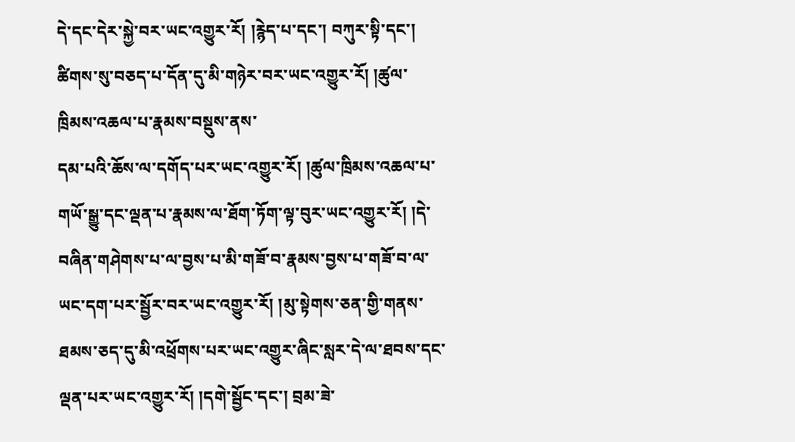དེ་དང་དེར་སྐྱེ་བར་ཡང་འགྱུར་རོ། །རྙེད་པ་དང་། བཀུར་སྟི་དང་། ཚིགས་སུ་བཅད་པ་དོན་དུ་མི་གཉེར་བར་ཡང་འགྱུར་རོ། །ཚུལ་ཁྲིམས་འཆལ་པ་རྣམས་བསྡུས་ནས་
དམ་པའི་ཆོས་ལ་དགོད་པར་ཡང་འགྱུར་རོ། །ཚུལ་ཁྲིམས་འཆལ་པ་གཡོ་སྒྱུ་དང་ལྡན་པ་རྣམས་ལ་ཐོག་ཏོག་ལྟ་བུར་ཡང་འགྱུར་རོ། །དེ་བཞིན་གཤེགས་པ་ལ་བྱས་པ་མི་གཟོ་བ་རྣམས་བྱས་པ་གཟོ་བ་ལ་ཡང་དག་པར་སྦྱོར་བར་ཡང་འགྱུར་རོ། །མུ་སྟེགས་ཅན་གྱི་གནས་ཐམས་ཅད་དུ་མི་འཕྲོགས་པར་ཡང་འགྱུར་ཞིང་སླར་དེ་ལ་ཐབས་དང་ལྡན་པར་ཡང་འགྱུར་རོ། །དགེ་སྦྱོང་དང་། བྲམ་ཟེ་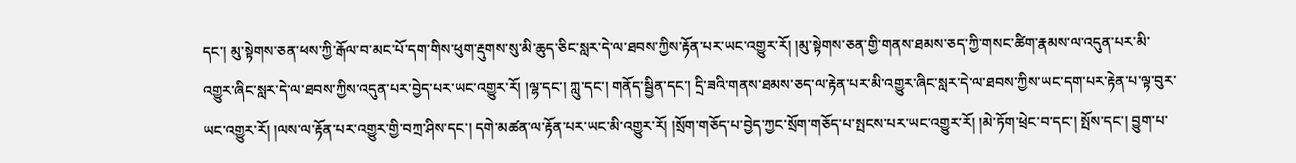དང་། མུ་སྟེགས་ཅན་ཕས་ཀྱི་རྒོལ་བ་མང་པོ་དག་གིས་ཕུག་རྡུགས་སུ་མི་ཆུད་ཅིང་སླར་དེ་ལ་ཐབས་ཀྱིས་རྟོན་པར་ཡང་འགྱུར་རོ། །མུ་སྟེགས་ཅན་གྱི་གནས་ཐམས་ཅད་ཀྱི་གསང་ཚིག་རྣམས་ལ་འདུན་པར་མི་འགྱུར་ཞིང་སླར་དེ་ལ་ཐབས་ཀྱིས་འདུན་པར་བྱེད་པར་ཡང་འགྱུར་རོ། །ལྷ་དང་། ཀླུ་དང་། གནོད་སྦྱིན་དང་། དྲི་ཟའི་གནས་ཐམས་ཅད་ལ་རྟེན་པར་མི་འགྱུར་ཞིང་སླར་དེ་ལ་ཐབས་ཀྱིས་ཡང་དག་པར་རྟེན་པ་ལྟ་བུར་ཡང་འགྱུར་རོ། །ལས་ལ་རྟོན་པར་འགྱུར་གྱི་བཀྲ་ཤིས་དང་། དགེ་མཚན་ལ་རྟོན་པར་ཡང་མི་འགྱུར་རོ། །སྲོག་གཅོད་པ་བྱེད་ཀྱང་སྲོག་གཅོད་པ་སྤངས་པར་ཡང་འགྱུར་རོ། །མེ་ཏོག་ཕྲེང་བ་དང་། སྤོས་དང་། བྱུག་པ་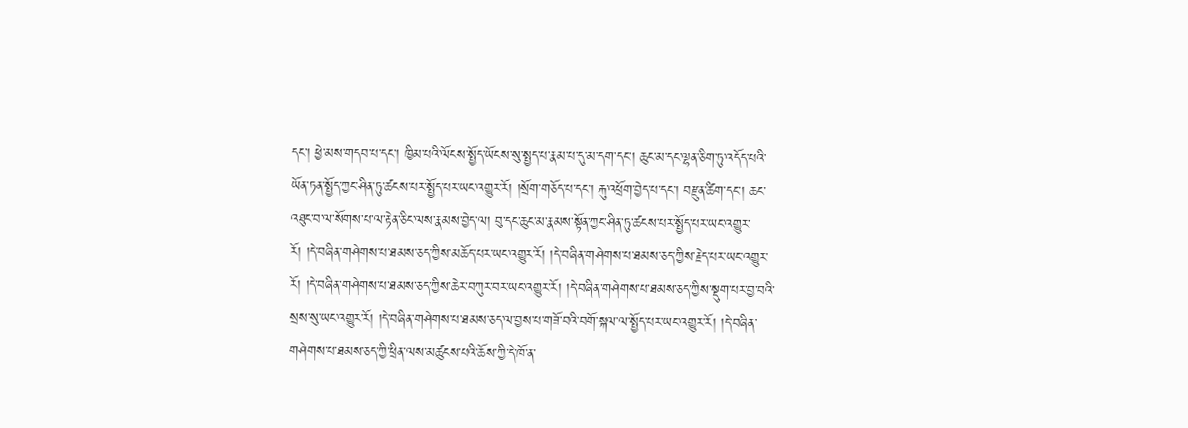དང་། ཕྱེ་མས་གདབ་པ་དང་། ཁྱིམ་པའི་ལོངས་སྤྱོད་ཡོངས་སུ་སྤྱད་པ་རྣམ་པ་དུ་མ་དག་དང་། ཆུང་མ་དང་ལྷན་ཅིག་ཏུ་འདོད་པའི་ཡོན་ཏན་སྤྱོད་ཀྱང་ཤིན་ཏུ་ཚངས་པར་སྤྱོད་པར་ཡང་འགྱུར་རོ། །སྲོག་གཅོད་པ་དང་། རྐུ་འཕྲོག་བྱེད་པ་དང་། བརྫུན་ཚིག་དང་། ཆང་འཐུང་བ་ལ་སོགས་པ་ལ་རྟེན་ཅིང་ལས་རྣམས་བྱེད་ལ། བུ་དང་ཆུང་མ་རྣམས་སྟོན་ཀྱང་ཤིན་ཏུ་ཚངས་པར་སྤྱོད་པར་ཡང་འགྱུར་རོ། །དེ་བཞིན་གཤེགས་པ་ཐམས་ཅད་ཀྱིས་མཆོད་པར་ཡང་འགྱུར་རོ། །དེ་བཞིན་གཤེགས་པ་ཐམས་ཅད་ཀྱིས་རྗེད་པར་ཡང་འགྱུར་རོ། །དེ་བཞིན་གཤེགས་པ་ཐམས་ཅད་ཀྱིས་ཆེར་བཀུར་བར་ཡང་འགྱུར་རོ། །དེ་བཞིན་གཤེགས་པ་ཐམས་ཅད་ཀྱིས་སྡུག་པར་བྱ་བའི་སྲས་སུ་ཡང་འགྱུར་རོ། །དེ་བཞིན་གཤེགས་པ་ཐམས་ཅད་ལ་བྱས་པ་གཟོ་བའི་བགོ་སྐལ་ལ་སྤྱོད་པར་ཡང་འགྱུར་རོ། །དེ་བཞིན་གཤེགས་པ་ཐམས་ཅད་ཀྱི་ཕྲིན་ལས་མཚུངས་པའི་ཆོས་ཀྱི་དེ་ཁོ་ན་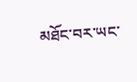མཐོང་བར་ཡང་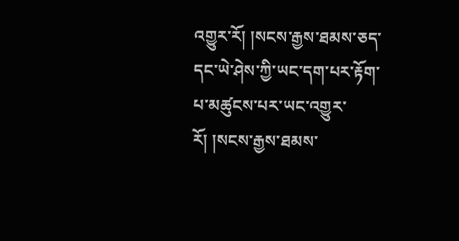འགྱུར་རོ། །སངས་རྒྱས་ཐམས་ཅད་དང་ཡེ་ཤེས་ཀྱི་ཡང་དག་པར་རྟོག་པ་མཚུངས་པར་ཡང་འགྱུར་རོ། །སངས་རྒྱས་ཐམས་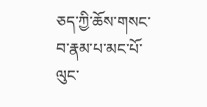ཅད་ཀྱི་ཆོས་གསང་བ་རྣམ་པ་མང་པོ་ལུང་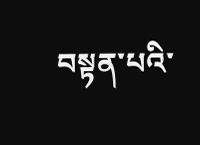བསྟན་པའི་